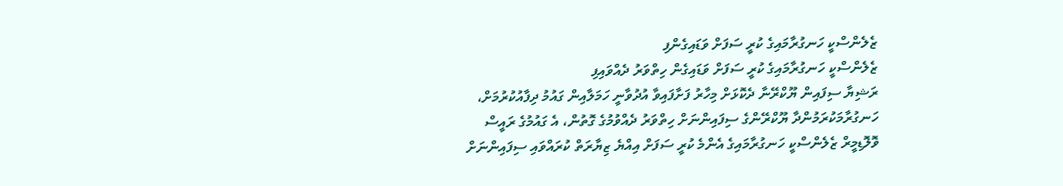ޒެލެންސްކީ ހަނގުރާމައިގެ ކުރީ ސަފަށް ވަޑައިގެންފި
ޒެލެންސްކީ ހަނގުރާމައިގެ ކުރީ ސަފަށް ވަޑައިގެން ހިތްވަރު ދެއްވައިފި
ރަޝިޔާ ސިފައިން ޔޫކްރޭނާ ދެކޮޅަށް މިހާރު ފަށާފައިވާ އުދުވާނީ ހަމަލާއިން ގައުމު ދިފާއުކުރުމަށް، ހަނގުރާމަކުރަމުންދާ ޔޫކްރޭންގެ ސިފައިންނަށް ހިތްވަރު ދެއްވުމުގެ ގޮތުން، އެ ގައުމުގެ ރައީސް ވޮލޮޑިމީރް ޒެލެންސްކީ ހަނގުރާމައިގެ އެންމެ ކުރީ ސަފަށް އިއްޔެ ޒިޔާރަތް ކުރައްވައި ސިފައިންނަށް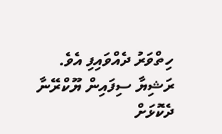ހިތްވަރު ދެއްވައިފި އެވެ.
ރަޝިޔާ ސިފައިން ޔޫކްރޭނާ ދެކޮޅަށް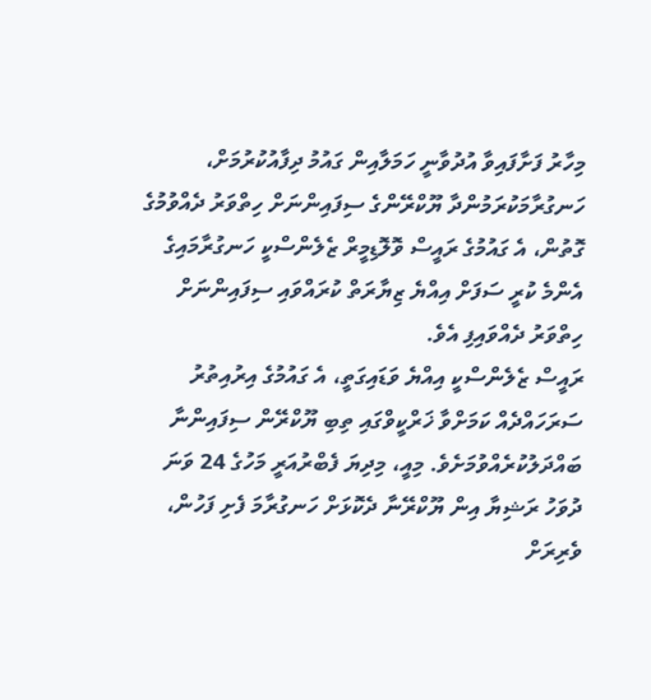މިހާރު ފަށާފައިވާ އުދުވާނީ ހަމަލާއިން ގައުމު ދިފާއުކުރުމަށް، ހަނގުރާމަކުރަމުންދާ ޔޫކްރޭންގެ ސިފައިންނަށް ހިތްވަރު ދެއްވުމުގެ ގޮތުން، އެ ގައުމުގެ ރައީސް ވޮލޮޑިމީރް ޒެލެންސްކީ ހަނގުރާމައިގެ އެންމެ ކުރީ ސަފަށް އިއްޔެ ޒިޔާރަތް ކުރައްވައި ސިފައިންނަށް ހިތްވަރު ދެއްވައިފި އެވެ.
ރައީސް ޒެލެންސްކީ އިއްޔެ ވަޑައިގަތީ، އެ ގައުމުގެ އިރުއިތުރު ސަރަހައްދެއް ކަމަށްވާ ޚަރްކީވްގައި ތިބި ޔޫކްރޭން ސިފައިންނާ ބައްދަލުކުރެއްވުމަށެވެ. މިއީ، މިދިޔަ ފެބްރުއަރީ މަހުގެ 24 ވަނަ ދުވަހު ރަޝިޔާ އިން ޔޫކްރޭނާ ދެކޮޅަށް ހަނގުރާމަ ފެށި ފަހުން، ވެރިރަށް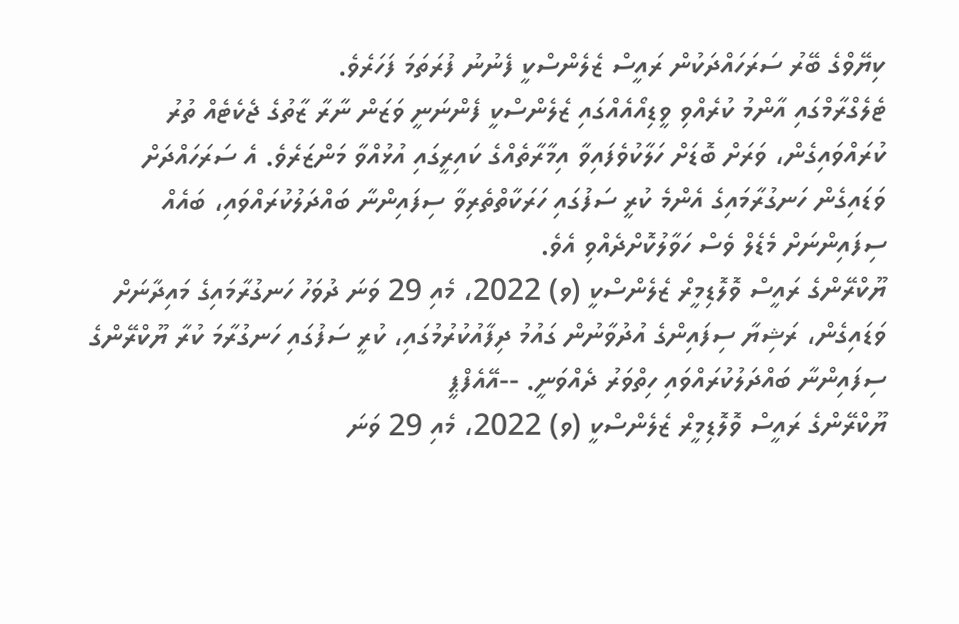ކިޔޭވްގެ ބޭރު ސަރަހައްދަކުން ރައީސް ޒެލެންސްކީ ފެނުނު ފުރަތަމަ ފަހަރެވެ.
ޓެލެގްރާމްގައި އާންމު ކުރެއްވި ވީޑިއޯއެއްގައި ޒެލެންސްކީ ފެންނަނީ ވަޒަން ނާރާ ޒާތުގެ ޖެކެޓެއް ތުރު ކުރައްވައިގެން، ވަރަށް ބޮޑަށް ހަލާކުވެފައިވާ އިމާރާތެއްގެ ކައިރީގައި އުޅުއްވާ މަންޒަރެވެ. އެ ސަރަހައްދަށް ވަޑައިގެން ހަނގުރާމައިގެ އެންމެ ކުރީ ސަފުގައި ހަރަކާތްތެރިވާ ސިފައިންނާ ބައްދަލުކުރައްވައި، ބައެއް ސިފައިންނަށް މެޑެލް ވެސް ހަވާލުކޮށްދެއްވި އެވެ.
ޔޫކްރޭންގެ ރައީސް ވޮލޮޑިމީރް ޒެލެންސްކީ (ވ) 2022، މެއި 29 ވަނަ ދުވަހު ހަނގުރާމައިގެ މައިދާނަށް ވަޑައިގެން، ރަޝިޔާ ސިފައިންގެ އުދުވާނުން ގައުމު ދިފާއުކުރުމުގައި، ކުރީ ސަފުގައި ހަނގުރާމަ ކުރާ ޔޫކްރޭންގެ ސިފައިންނާ ބައްދަލުކުރައްވައި ހިތްވަރު ދެއްވަނީ. --އޭއެފްޕީ
ޔޫކްރޭންގެ ރައީސް ވޮލޮޑިމީރް ޒެލެންސްކީ (ވ) 2022، މެއި 29 ވަނަ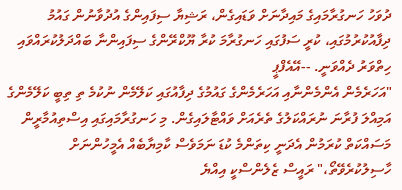ދުވަހު ހަނގުރާމައިގެ މައިދާނަށް ވަޑައިގެން، ރަޝިޔާ ސިފައިންގެ އުދުވާނުން ގައުމު ދިފާއުކުރުމުގައި، ކުރީ ސަފުގައި ހަނގުރާމަ ކުރާ ޔޫކްރޭންގެ ސިފައިންނާ ބައްދަލުކުރައްވައި ހިތްވަރު ދެއްވަނީ. --އޭއެފްޕީ
"އަހަރެމެން އެންމެންނާއި އަހަރެމެންގެ ގައުމުގެ ދިފާއުގައި ކަލޭމެން ނުކުމެ ތި ތިބީ ކަލޭމެންގެ އަމިއްލަ ފުރާނަ ނުރައްކަލުގެ ތެރެއަށް ވައްޓާލައިގެން. މި ހަނގުރާމައިގައި އިސްތިއުމާރީން މަސައްކަތް ކުރަމުން އެދަނީ ކިތަންމެ ކުޑަ ނަމަވެސް ކާމިޔާބެއް އެމީހުންނަށް ހާސިލުކުރެވޭތޯ،" ރައީސް ޒެލެންސްކީ އިއްޔެ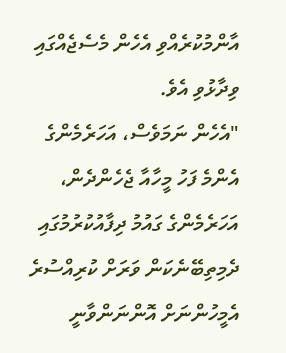އާންމުކުރެއްވި އެހެން މެސެޖެއްގައި ވިދާޅުވި އެވެ.
"އެހެން ނަމަވެސް، އަހަރެމެންގެ އެންމެ ފަހު މީހާއާ ޖެހެންދެން، އަހަރެމެންގެ ގައުމު ދިފާއުކުރުމުގައި ދެމިތިބޭނެކަން ވަރަށް ކުރިއްސުރެ އެމީހުންނަށް އޮންނަންވާނީ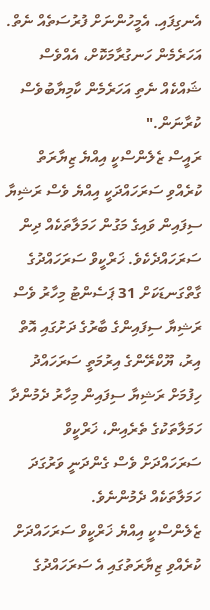އެނގިފައި. އެމީހުންނަށް ފުރުސަތެއް ނެތް. އަހަރެމެން ހަނގުރާމަކޮށް، އެއްވެސް ޝައްކެއް ނެތި އަހަރެމެން ކާމިޔާބުވެސް ކުރާނަން."
ރައީސް ޒެލެންސްކީ އިއްޔެ ޒިޔާރަތް ކުރެއްވި ސަރަހައްދަކީ އިއްޔެ ވެސް ރަޝިޔާ ސިފައިން ވައިގެ މަގުން ހަމަލާތަކެއް ދިން ސަރަހައްދެކެވެ. ޚަރްކީވް ސަރަހައްދުގެ ގާތްގަނޑަކަށް 31 ޕަސެންޓު މިހާރު ވެސް ރަޝިޔާ ސިފައިންގެ ބާރުގެ ދަށުގައި އޮތް އިރު، ޔޫކްރޭންގެ އިރުމަތީ ސަރަހައްދު ހިފުމަށް ރަޝިޔާ ސިފައިން މިހާރު ދެމުންދާ ހަމަލާތަކުގެ ތެރެއިން، ޚަރްކީވް ސަރަހައްދަށް ވެސް ގެންދަނީ ވަރުގަދަ ހަމަލާތަކެއް ދެމުންނެވެ.
ޒެލެންސްކީ އިއްޔެ ޚަރްކީވް ސަރަހައްދަށް ކުރެއްވި ޒިޔާރަތުގައި އެ ސަރަހައްދުގެ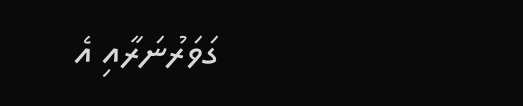ގަވަރުނަރާއި އެ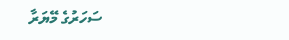ސަހަރުގެ މޭޔަރާ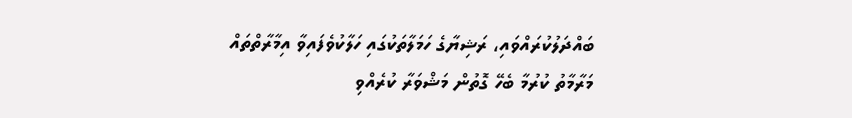ބައްދަލުކުރައްވައި، ރަޝިޔާގެ ހަމަލާތަކުގައި ހަލާކުވެފައިވާ އިމާރާތްތައް މަރާމާތު ކުރުމާ ބެހޭ ގޮތުން މަޝްވަރާ ކުރެއްވި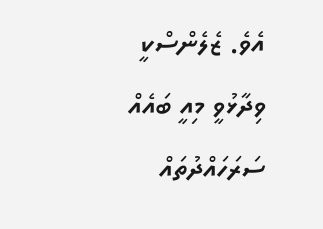އެވެ. ޒެލެންސްކީ ވިދާޅުވީ މިއީ ބައެއް ސަރަހައްދުތައް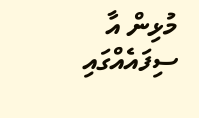މުޅިން އާ ސިފައެއްގައި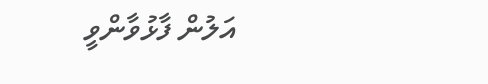އަލުން ފާޅުވާންވީ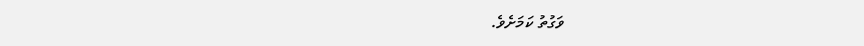ވަގުތު ކަމަށެވެ.